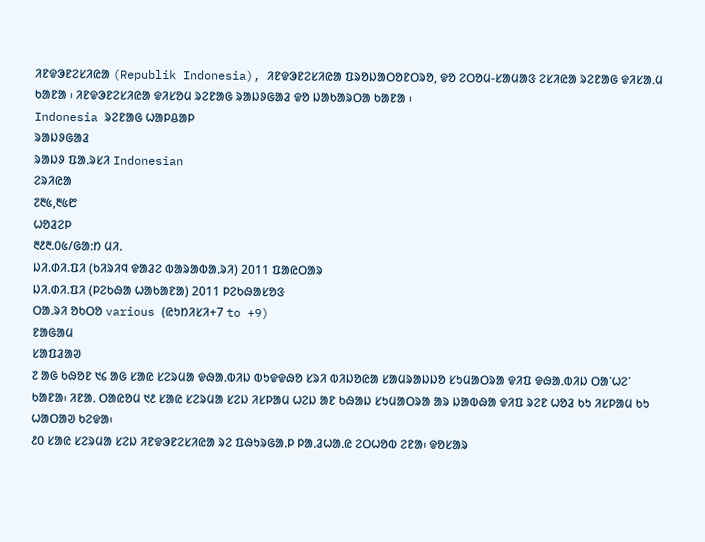ᱤᱱᱫᱳᱱᱮᱥᱤᱭᱟ (Republik Indonesia), ᱤᱱᱫᱳᱱᱮᱥᱤᱭᱟ ᱯᱨᱚᱡᱟᱛᱚᱱᱛᱨᱚ, ᱫᱚ ᱮᱛᱚᱢ-ᱥᱟᱢᱟᱝ ᱮᱥᱤᱭᱟ ᱨᱮᱱᱟᱜ ᱫᱤᱥᱟᱹᱢ ᱠᱟᱱᱟ ᱾ ᱤᱱᱫᱳᱱᱮᱥᱤᱭᱟ ᱫᱤᱥᱚᱢ ᱨᱮᱱᱟᱜ ᱨᱟᱡᱽᱜᱟᱲ ᱫᱚ ᱡᱟᱠᱟᱨᱛᱟ ᱠᱟᱱᱟ ᱾
Indonesia ᱨᱮᱱᱟᱜ ᱦᱟᱞᱪᱟᱞ
ᱨᱟᱡᱽᱜᱟᱲ
ᱨᱟᱡᱽ ᱯᱟᱹᱨᱥᱤ Indonesian
ᱮᱨᱤᱭᱟ
᱗᱓᱕,᱓᱕᱘
ᱦᱚᱲᱮᱞ
᱓᱒᱓.᱐᱕/ᱜᱟᱺᱴ ᱢᱤᱹ
ᱡᱤ.ᱰᱤ.ᱯᱤ (ᱠᱤᱨᱤᱧ ᱫᱟᱲᱮ ᱵᱟᱨᱟᱵᱟᱹᱨᱤ) 2011 ᱯᱟᱭᱛᱟᱨ
ᱡᱤ.ᱰᱤ.ᱯᱤ (ᱞᱮᱠᱷᱟ ᱦᱟᱠᱟᱱᱟ) 2011 ᱞᱮᱠᱷᱟᱥᱚᱝ
ᱛᱟᱹᱨᱤ ᱚᱠᱛᱚ various (ᱭᱩᱴᱤᱥᱤ+7 to +9)
ᱱᱟᱜᱟᱢ
ᱥᱟᱯᱲᱟᱣ
᱗ ᱟᱜ ᱠᱷᱚᱱ ᱑᱔ ᱟᱜ ᱥᱟᱭ ᱥᱮᱨᱢᱟ ᱫᱷᱟᱹᱵᱤᱡ ᱵᱩᱫᱫᱷᱚ ᱥᱨᱤ ᱵᱤᱡᱚᱭᱟ ᱥᱟᱢᱨᱟᱡᱡᱚ ᱥᱩᱢᱟᱛᱨᱟ ᱫᱤᱯ ᱫᱷᱟᱹᱵᱤᱡ ᱛᱟᱸᱦᱮᱸ ᱠᱟᱱᱟ᱾ ᱤᱱᱟᱹ ᱛᱟᱭᱚᱢ ᱑᱒ ᱥᱟᱭ ᱥᱮᱨᱢᱟ ᱥᱮᱡ ᱤᱥᱞᱟᱢ ᱦᱮᱡ ᱟᱱ ᱠᱷᱟᱡ ᱥᱩᱢᱟᱛᱨᱟ ᱟᱨ ᱡᱟᱵᱷᱟ ᱫᱤᱯ ᱨᱮᱱ ᱦᱚᱲ ᱠᱩ ᱤᱥᱞᱟᱢ ᱠᱩ ᱦᱟᱛᱟᱣ ᱠᱮᱫᱟ᱾
᱒᱐ ᱥᱟᱭ ᱥᱮᱨᱢᱟ ᱥᱮᱡ ᱤᱱᱫᱳᱱᱮᱥᱤᱭᱟ ᱨᱮ ᱯᱷᱩᱨᱜᱟᱹᱞ ᱞᱟᱹᱲᱦᱟᱹᱭ ᱮᱛᱦᱚᱵ ᱮᱱᱟ᱾ ᱫᱚᱥᱟᱨ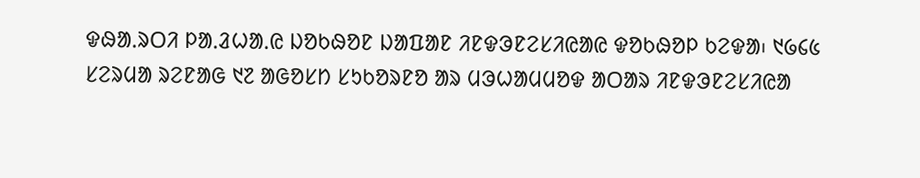ᱫᱷᱟᱹᱨᱛᱤ ᱞᱟᱹᱲᱦᱟᱹᱭ ᱡᱚᱠᱷᱚᱱ ᱡᱟᱯᱟᱱ ᱤᱱᱫᱳᱱᱮᱥᱤᱭᱟᱭ ᱫᱚᱠᱷᱚᱞ ᱠᱮᱫᱟ᱾ ᱑᱙᱔᱕ ᱥᱮᱨᱢᱟ ᱨᱮᱱᱟᱜ ᱑᱗ ᱟᱜᱚᱥᱴ ᱥᱩᱠᱚᱨᱱᱚ ᱟᱨ ᱢᱳᱦᱟᱢᱢᱚᱫ ᱟᱛᱟᱨ ᱤᱱᱫᱳᱱᱮᱥᱤᱭᱟ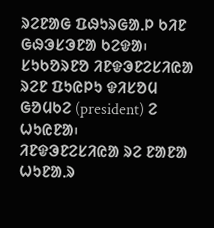ᱨᱮᱱᱟᱜ ᱯᱷᱩᱨᱜᱟᱹᱞ ᱠᱤᱱ ᱜᱷᱳᱥᱳᱱᱟ ᱠᱮᱫᱟ᱾ ᱥᱩᱠᱚᱨᱱᱚ ᱤᱱᱫᱳᱱᱮᱥᱤᱭᱟ ᱨᱮᱱ ᱯᱩᱭᱞᱩ ᱫᱤᱥᱚᱢ ᱜᱚᱢᱠᱮ (president) ᱮ ᱦᱩᱭᱱᱟ᱾
ᱤᱱᱫᱳᱱᱮᱥᱤᱭᱟ ᱨᱮ ᱱᱟᱱᱟ ᱦᱩᱱᱟᱹᱨ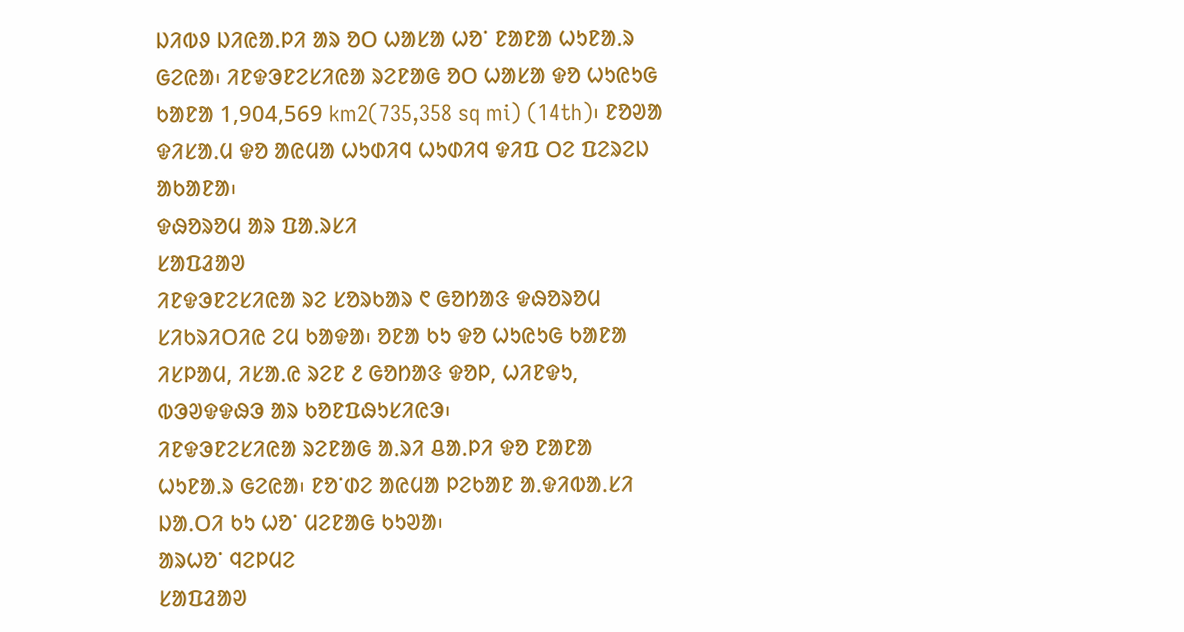ᱡᱤᱵᱽ ᱡᱤᱭᱟᱹᱞᱤ ᱟᱨ ᱚᱛ ᱦᱟᱥᱟ ᱦᱚᱸ ᱱᱟᱱᱟ ᱦᱩᱱᱟᱹᱨ ᱜᱮᱭᱟ᱾ ᱤᱱᱫᱳᱱᱮᱥᱤᱭᱟ ᱨᱮᱱᱟᱜ ᱚᱛ ᱦᱟᱥᱟ ᱫᱚ ᱦᱩᱭᱩᱜ ᱠᱟᱱᱟ 1,904,569 km2(735,358 sq mi) (14th)᱾ ᱱᱚᱣᱟ ᱫᱤᱥᱟᱹᱢ ᱫᱚ ᱟᱭᱢᱟ ᱦᱩᱰᱤᱧ ᱦᱩᱰᱤᱧ ᱫᱤᱯ ᱛᱮ ᱯᱮᱨᱮᱡ ᱟᱠᱟᱱᱟ᱾
ᱫᱷᱚᱨᱚᱢ ᱟᱨ ᱯᱟᱹᱨᱥᱤ
ᱥᱟᱯᱲᱟᱣ
ᱤᱱᱫᱳᱱᱮᱥᱤᱭᱟ ᱨᱮ ᱥᱚᱨᱠᱟᱨ ᱖ ᱜᱚᱴᱟᱝ ᱫᱷᱚᱨᱚᱢ ᱥᱤᱠᱨᱤᱛᱤᱭ ᱮᱢ ᱠᱟᱫᱟ᱾ ᱚᱱᱟ ᱠᱩ ᱫᱚ ᱦᱩᱭᱩᱜ ᱠᱟᱱᱟ ᱤᱥᱞᱟᱢ, ᱤᱥᱟᱹᱭ ᱨᱮᱱ ᱒ ᱜᱚᱴᱟᱝ ᱫᱚᱞ, ᱦᱤᱱᱫᱩ, ᱵᱳᱣᱫᱫᱷᱳ ᱟᱨ ᱠᱚᱱᱯᱷᱩᱥᱤᱭᱳ᱾
ᱤᱱᱫᱳᱱᱮᱥᱤᱭᱟ ᱨᱮᱱᱟᱜ ᱟᱹᱨᱤ ᱪᱟᱹᱞᱤ ᱫᱚ ᱱᱟᱱᱟ ᱦᱩᱱᱟᱹᱨ ᱜᱮᱭᱟ᱾ ᱱᱚᱸᱰᱮ ᱟᱭᱢᱟ ᱞᱮᱠᱟᱱ ᱟᱹᱫᱤᱵᱟᱹᱥᱤ ᱡᱟᱹᱛᱤ ᱠᱩ ᱦᱚᱸ ᱢᱮᱱᱟᱜ ᱠᱩᱣᱟ᱾
ᱟᱨᱦᱚᱸ ᱧᱮᱞᱢᱮ
ᱥᱟᱯᱲᱟᱣ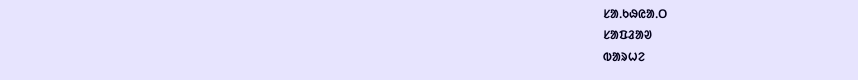ᱥᱟᱹᱠᱷᱭᱟᱹᱛ
ᱥᱟᱯᱲᱟᱣ
ᱵᱟᱨᱦᱮ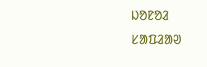ᱡᱚᱱᱚᱲ
ᱥᱟᱯᱲᱟᱣ